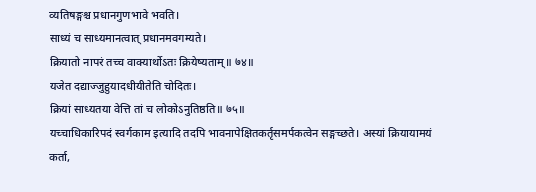व्यतिषङ्गश्च प्रधानगुणभावे भवति।
साध्यं च साध्यमानत्वात् प्रधानमवगम्यते।
क्रियातो नापरं तच्च वाक्यार्थोऽतः क्रियेष्यताम्॥ ७४॥
यजेत दद्याज्जुहुयादधीयीतेति चोदितः।
क्रियां साध्यतया वेत्ति तां च लोकोऽनुतिष्ठति॥ ७५॥
यच्चाधिकारिपदं स्वर्गकाम इत्यादि तदपि भावनापेक्षितकर्तृसमर्पकत्वेन सङ्गच्छते। अस्यां क्रियायामयं कर्ता,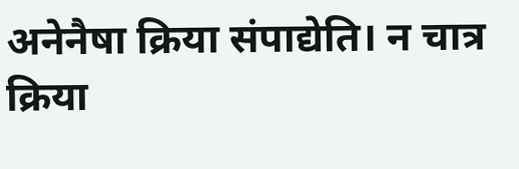अनेनैषा क्रिया संपाद्येति। न चात्र क्रिया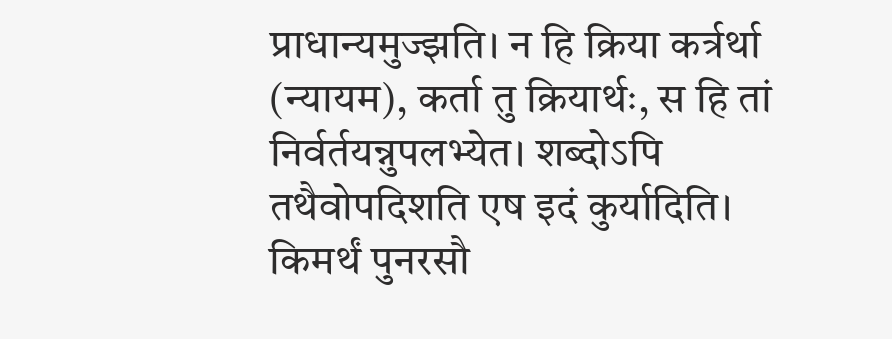प्राधान्यमुज्झति। न हि क्रिया कर्त्रर्था (न्यायम), कर्ता तु क्रियार्थः, स हि तां निर्वर्तयन्नुपलभ्येत। शब्दोऽपि तथैवोपदिशति एष इदं कुर्यादिति। किमर्थं पुनरसौ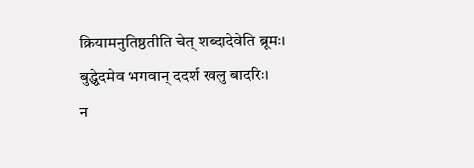क्रियामनुतिष्ठतीति चेत् शब्दादेवेति ब्रूमः।
बुद्ध्वेदमेव भगवान् ददर्श खलु बादरिः।
न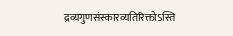द्रव्यगुणसंस्कारव्यतिरिक्तोऽस्ति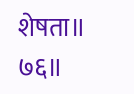शेषता॥ ७६॥